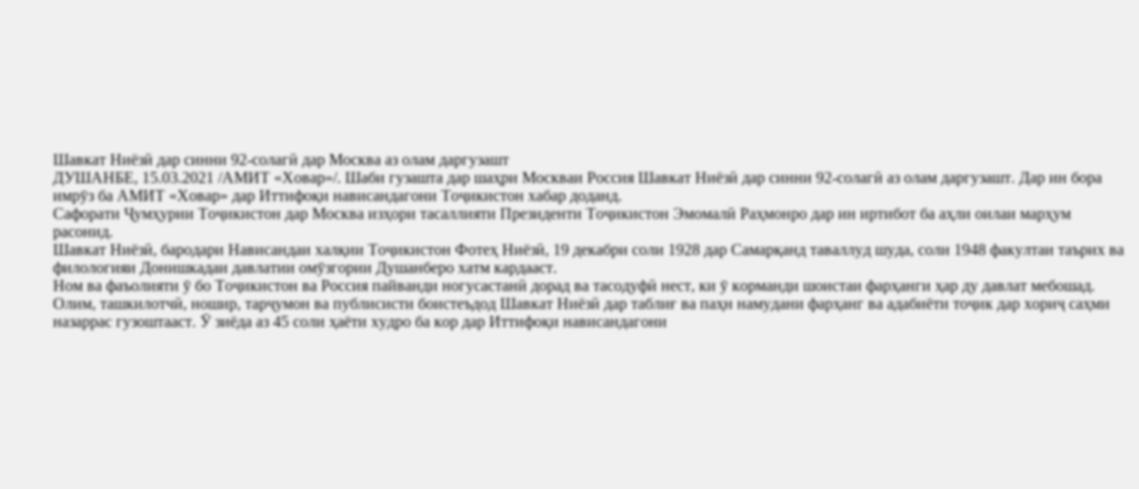Шавкат Ниёзӣ дар синни 92-солагӣ дар Москва аз олам даргузашт
ДУШАНБЕ, 15.03.2021 /АМИТ «Ховар»/. Шаби гузашта дар шаҳри Москваи Россия Шавкат Ниёзӣ дар синни 92-солагӣ аз олам даргузашт. Дар ин бора имрӯз ба АМИТ «Ховар» дар Иттифоқи нависандагони Тоҷикистон хабар доданд.
Сафорати Ҷумҳурии Тоҷикистон дар Москва изҳори тасаллияти Президенти Тоҷикистон Эмомалӣ Раҳмонро дар ин иртибот ба аҳли оилаи марҳум расонид.
Шавкат Ниёзӣ, бародари Нависандаи халқии Тоҷикистон Фотеҳ Ниёзӣ, 19 декабри соли 1928 дар Самарқанд таваллуд шуда, соли 1948 факултаи таърих ва филологияи Донишкадаи давлатии омӯзгории Душанберо хатм кардааст.
Ном ва фаъолияти ӯ бо Тоҷикистон ва Россия пайванди ногусастанӣ дорад ва тасодуфӣ нест, ки ӯ корманди шоистаи фарҳанги ҳар ду давлат мебошад.
Олим, ташкилотчӣ, ношир, тарҷумон ва публисисти боистеъдод Шавкат Ниёзӣ дар таблиғ ва паҳн намудани фарҳанг ва адабиёти тоҷик дар хориҷ саҳми назаррас гузоштааст. Ӯ зиёда аз 45 соли ҳаёти худро ба кор дар Иттифоқи нависандагони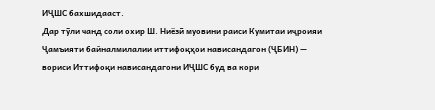ИҶШС бахшидааст.
Дар тӯли чанд соли охир Ш. Ниёзӣ муовини раиси Кумитаи иҷроияи Ҷамъияти байналмилалии иттифоқҳои нависандагон (ҶБИН) — вориси Иттифоқи нависандагони ИҶШС буд ва кори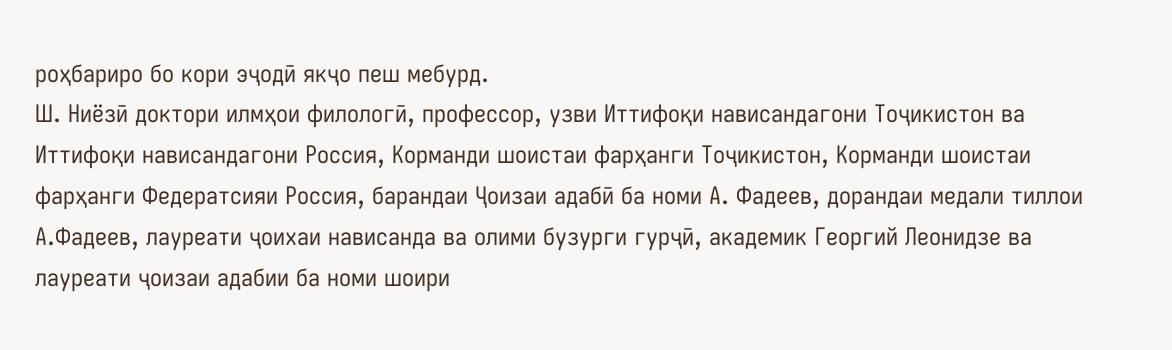роҳбариро бо кори эҷодӣ якҷо пеш мебурд.
Ш. Ниёзӣ доктори илмҳои филологӣ, профессор, узви Иттифоқи нависандагони Тоҷикистон ва Иттифоқи нависандагони Россия, Корманди шоистаи фарҳанги Тоҷикистон, Корманди шоистаи фарҳанги Федератсияи Россия, барандаи Ҷоизаи адабӣ ба номи А. Фадеев, дорандаи медали тиллои А.Фадеев, лауреати ҷоихаи нависанда ва олими бузурги гурҷӣ, академик Георгий Леонидзе ва лауреати ҷоизаи адабии ба номи шоири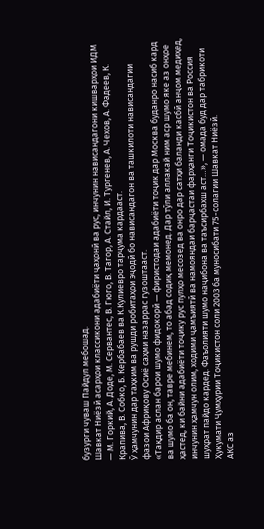бузурги чуваш Пайдул мебошад.
Шавкат Ниёзӣ асарҳои классикони адабиёти ҷаҳонӣ ва рус, инчунин нависандагони кишварҳои ИДМ — М. Горкий, А. Доде, М. Сервантес, В. Гюго, В. Тагор, А. Стайл, И. Тургенев, А. Чехов, А. Фадеев, К. Крапива, В. Собко, Б. Кербабаев ва К.Кулиевро тарҷума кардааст.
Ӯ ҳамчунин дар таҳким ва рушди робитаҳои эҷодӣ бо нависандагон ва ташкилоти нависандагии фазои Африқову Осиё саҳми назаррас гузоштааст.
«Тақдир аслан барои шумо фидокорӣ — фиристодаи адабиёти тоҷик дар Москва буданро насиб кард ва шумо ба он, тавре мебинем, то абад содиқ мемонед. Дар тӯли аллакай ним аср шумо яке аз онҳое ҳастед, ки байни адабиёти тоҷику рус пулҳо месозед ва онро дар сатҳи баланди касбӣ анҷом медиҳед, инчунин ҳамчун олим, ходими ҷамъиятӣ ва намояндаи барҷастаи фарҳанги Тоҷикистон ва Россия шуҳрат пайдо кардед. Фаъолияти шумо наҷибона ва таъсирбахш аст…», — омада буд дар табрикоти Ҳукумати Ҷумҳурии Тоҷикистон соли 2003 ба муносибати 75-солагии Шавкат Ниёзӣ.
АКС аз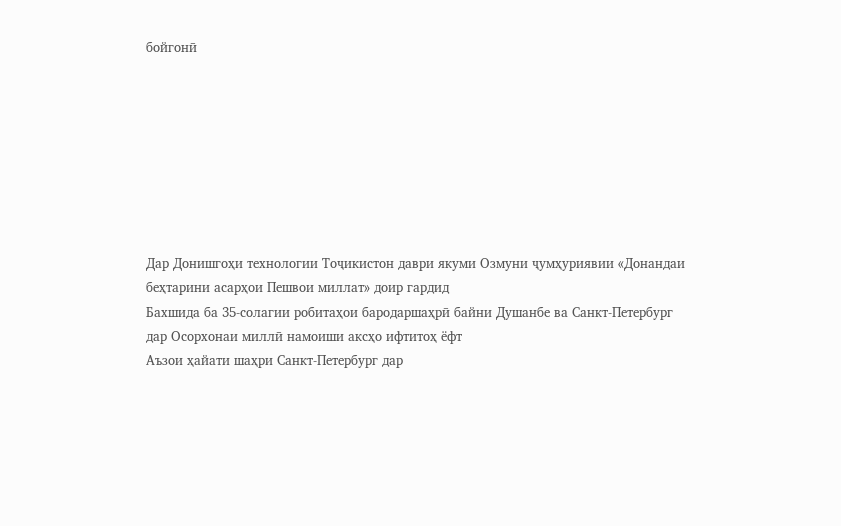бойгонӣ








Дар Донишгоҳи технологии Тоҷикистон даври якуми Озмуни ҷумҳуриявии «Донандаи беҳтарини асарҳои Пешвои миллат» доир гардид
Бахшида ба 35-солагии робитаҳои бародаршаҳрӣ байни Душанбе ва Санкт-Петербург дар Осорхонаи миллӣ намоиши аксҳо ифтитоҳ ёфт
Аъзои ҳайати шаҳри Санкт-Петербург дар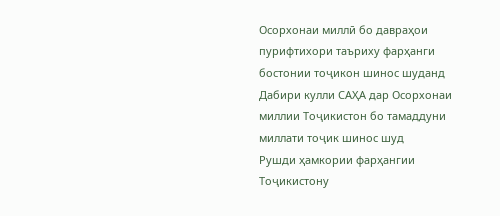Осорхонаи миллӣ бо давраҳои пурифтихори таъриху фарҳанги бостонии тоҷикон шинос шуданд
Дабири кулли САҲА дар Осорхонаи миллии Тоҷикистон бо тамаддуни миллати тоҷик шинос шуд
Рушди ҳамкории фарҳангии Тоҷикистону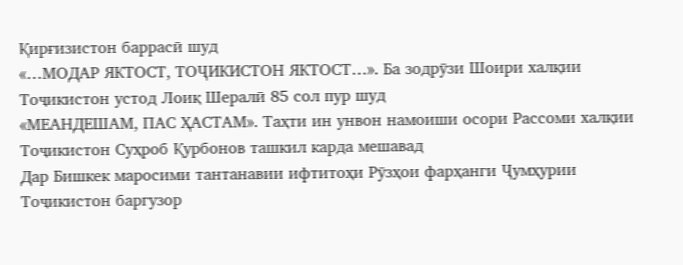Қирғизистон баррасӣ шуд
«…МОДАР ЯКТОСТ, ТОҶИКИСТОН ЯКТОСТ…». Ба зодрӯзи Шоири халқии Тоҷикистон устод Лоиқ Шералӣ 85 сол пур шуд
«МЕАНДЕШАМ, ПАС ҲАСТАМ». Таҳти ин унвон намоиши осори Рассоми халқии Тоҷикистон Суҳроб Қурбонов ташкил карда мешавад
Дар Бишкек маросими тантанавии ифтитоҳи Рӯзҳои фарҳанги Ҷумҳурии Тоҷикистон баргузор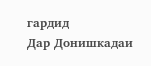гардид
Дар Донишкадаи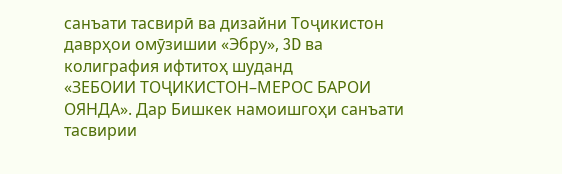санъати тасвирӣ ва дизайни Тоҷикистон даврҳои омӯзишии «Эбру», 3D ва колиграфия ифтитоҳ шуданд
«ЗЕБОИИ ТОҶИКИСТОН–МЕРОС БАРОИ ОЯНДА». Дар Бишкек намоишгоҳи санъати тасвирии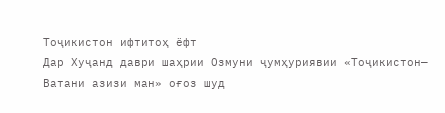Тоҷикистон ифтитоҳ ёфт
Дар Хуҷанд даври шаҳрии Озмуни ҷумҳуриявии «Тоҷикистон— Ватани азизи ман» оғоз шуд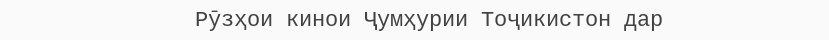Рӯзҳои кинои Ҷумҳурии Тоҷикистон дар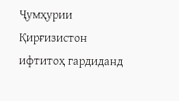Ҷумҳурии Қирғизистон ифтитоҳ гардиданд